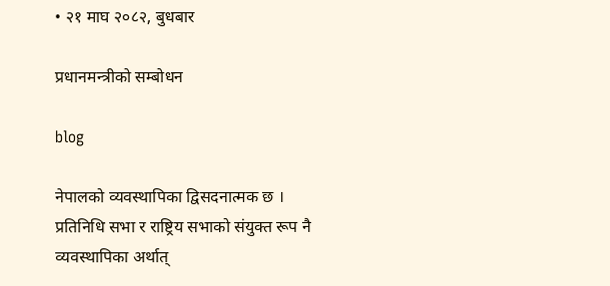• २१ माघ २०८२, बुधबार

प्रधानमन्त्रीको सम्बोधन

blog

नेपालको व्यवस्थापिका द्विसदनात्मक छ । प्रतिनिधि सभा र राष्ट्रिय सभाको संयुक्त रूप नै व्यवस्थापिका अर्थात्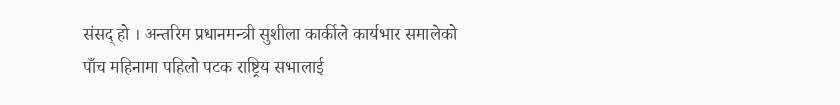संसद् हो । अन्तरिम प्रधानमन्त्री सुशीला कार्कीले कार्यभार समालेको पाँच महिनामा पहिलो पटक राष्ट्रिय सभालाई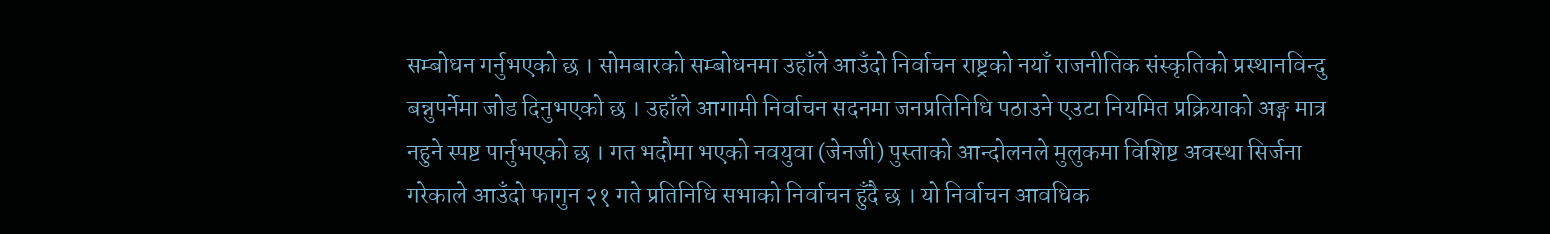सम्बोधन गर्नुभएको छ । सोमबारको सम्बोधनमा उहाँले आउँदो निर्वाचन राष्ट्रको नयाँ राजनीतिक संस्कृतिको प्रस्थानविन्दु बन्नुपर्नेमा जोड दिनुभएको छ । उहाँले आगामी निर्वाचन सदनमा जनप्रतिनिधि पठाउने एउटा नियमित प्रक्रियाको अङ्ग मात्र नहुने स्पष्ट पार्नुभएको छ । गत भदौमा भएको नवयुवा (जेनजी) पुस्ताको आन्दोलनले मुलुकमा विशिष्ट अवस्था सिर्जना गरेकाले आउँदो फागुन २१ गते प्रतिनिधि सभाको निर्वाचन हुँदै छ । यो निर्वाचन आवधिक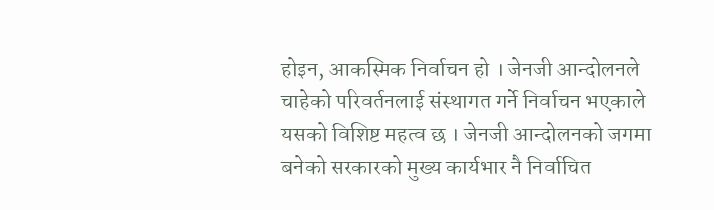होइन, आकस्मिक निर्वाचन हो । जेनजी आन्दोलनले चाहेको परिवर्तनलाई संस्थागत गर्ने निर्वाचन भएकाले यसको विशिष्ट महत्व छ । जेनजी आन्दोलनको जगमा बनेको सरकारको मुख्य कार्यभार नै निर्वाचित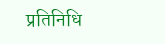प्रतिनिधि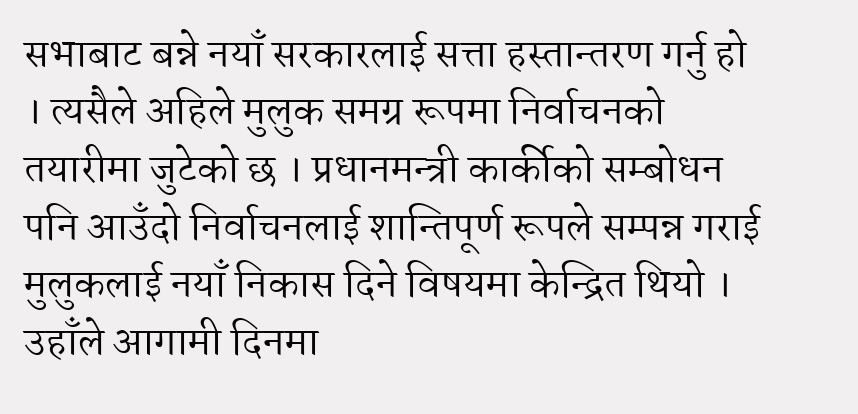सभाबाट बन्ने नयाँ सरकारलाई सत्ता हस्तान्तरण गर्नु हो । त्यसैले अहिले मुलुक समग्र रूपमा निर्वाचनको तयारीमा जुटेको छ । प्रधानमन्त्री कार्कीको सम्बोधन पनि आउँदो निर्वाचनलाई शान्तिपूर्ण रूपले सम्पन्न गराई मुलुकलाई नयाँ निकास दिने विषयमा केन्द्रित थियो । उहाँले आगामी दिनमा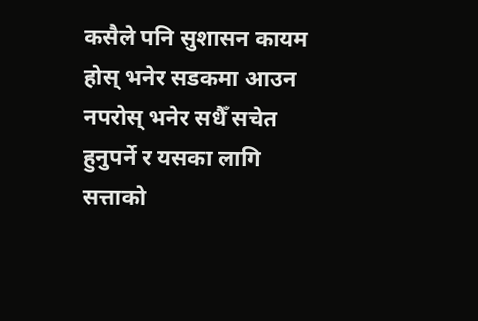कसैले पनि सुशासन कायम होस् भनेर सडकमा आउन नपरोस् भनेर सधैँ सचेत हुनुपर्ने र यसका लागि सत्ताको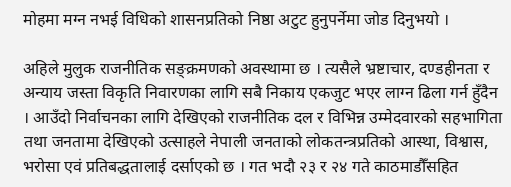मोहमा मग्न नभई विधिको शासनप्रतिको निष्ठा अटुट हुनुपर्नेमा जोड दिनुभयो ।

अहिले मुलुक राजनीतिक सङ्क्रमणको अवस्थामा छ । त्यसैले भ्रष्टाचार, दण्डहीनता र अन्याय जस्ता विकृति निवारणका लागि सबै निकाय एकजुट भएर लाग्न ढिला गर्न हुँदैन । आउँदो निर्वाचनका लागि देखिएको राजनीतिक दल र विभिन्न उम्मेदवारको सहभागिता तथा जनतामा देखिएको उत्साहले नेपाली जनताको लोकतन्त्रप्रतिको आस्था, विश्वास, भरोसा एवं प्रतिबद्धतालाई दर्साएको छ । गत भदौ २३ र २४ गते काठमाडौँसहित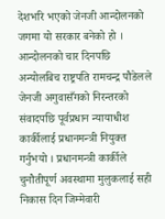देशभरि भएको जेनजी आन्दोलनको जगमा यो सरकार बनेको हो । आन्दोलनको चार दिनपछि अन्योलबिच राष्ट्रपति रामचन्द्र पौडेलले जेनजी अगुवासँगको निरन्तरको संवादपछि पूर्वप्रधान न्यायाधीश कार्कीलाई प्रधानमन्त्री नियुक्त गर्नुभयो । प्रधानमन्त्री कार्कीले चुनौतीपूर्ण अवस्थामा मुलुकलाई सही निकास दिन जिम्मेवारी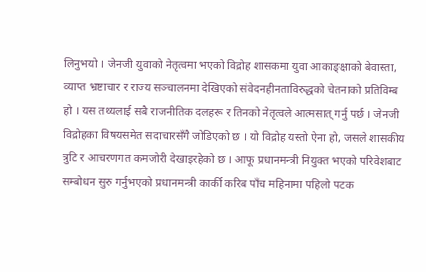लिनुभयो । जेनजी युवाको नेतृत्वमा भएको विद्रोह शासकमा युवा आकाङ्क्षाको बेवास्ता, व्याप्त भ्रष्टाचार र राज्य सञ्चालनमा देखिएको संवेदनहीनताविरुद्धको चेतनाको प्रतिविम्ब हो । यस तथ्यलाई सबै राजनीतिक दलहरू र तिनको नेतृत्वले आत्मसात् गर्नु पर्छ । जेनजी विद्रोहका विषयसमेत सदाचारसँगै जोडिएको छ । यो विद्रोह यस्तो ऐना हो, जसले शासकीय त्रुटि र आचरणगत कमजोरी देखाइरहेको छ । आफू प्रधानमन्त्री नियुक्त भएको परिवेशबाट सम्बोधन सुरु गर्नुभएको प्रधानमन्त्री कार्की करिब पाँच महिनामा पहिलो पटक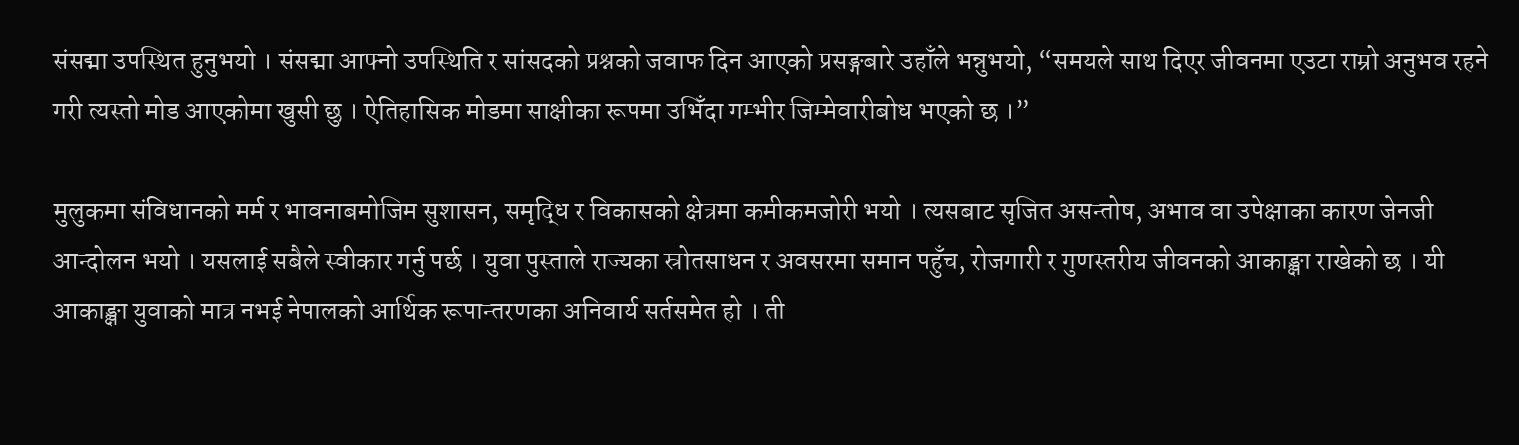संसद्मा उपस्थित हुनुभयो । संसद्मा आफ्नो उपस्थिति र सांसदको प्रश्नको जवाफ दिन आएको प्रसङ्गबारे उहाँले भन्नुभयो, “समयले साथ दिएर जीवनमा एउटा राम्रो अनुभव रहने गरी त्यस्तो मोड आएकोमा खुसी छु । ऐतिहासिक मोडमा साक्षीका रूपमा उभिँदा गम्भीर जिम्मेवारीबोध भएको छ ।”

मुलुकमा संविधानको मर्म र भावनाबमोजिम सुशासन, समृद्धि र विकासको क्षेत्रमा कमीकमजोरी भयो । त्यसबाट सृजित असन्तोष, अभाव वा उपेक्षाका कारण जेनजी आन्दोलन भयो । यसलाई सबैले स्वीकार गर्नु पर्छ । युवा पुस्ताले राज्यका स्रोतसाधन र अवसरमा समान पहुँच, रोजगारी र गुणस्तरीय जीवनको आकाङ्क्षा राखेको छ । यी आकाङ्क्षा युवाको मात्र नभई नेपालको आर्थिक रूपान्तरणका अनिवार्य सर्तसमेत हो । ती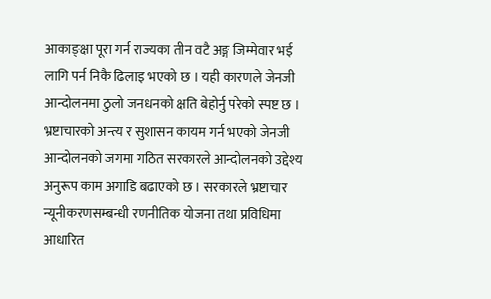आकाङ्क्षा पूरा गर्न राज्यका तीन वटै अङ्ग जिम्मेवार भई लागि पर्न निकै ढिलाइ भएको छ । यही कारणले जेनजी आन्दोलनमा ठुलो जनधनको क्षति बेहोर्नु परेको स्पष्ट छ । भ्रष्टाचारको अन्त्य र सुशासन कायम गर्न भएको जेनजी आन्दोलनको जगमा गठित सरकारले आन्दोलनको उद्देश्य अनुरूप काम अगाडि बढाएको छ । सरकारले भ्रष्टाचार न्यूनीकरणसम्बन्धी रणनीतिक योजना तथा प्रविधिमा आधारित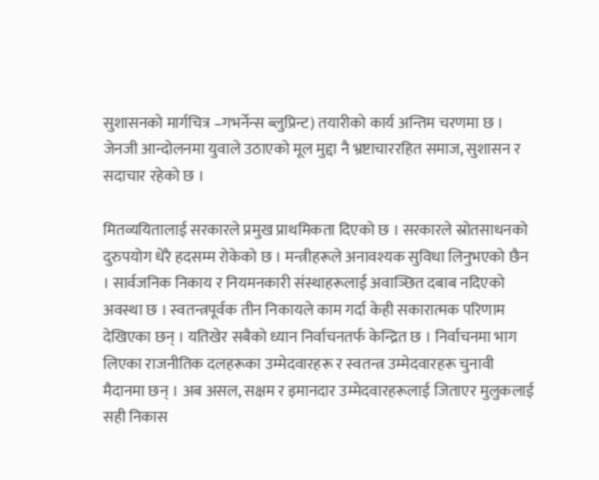सुशासनको मार्गचित्र –गभर्नेन्स ब्लुप्रिन्ट) तयारीको कार्य अन्तिम चरणमा छ । जेनजी आन्दोलनमा युवाले उठाएको मूल मुद्दा नै भ्रष्टाचाररहित समाज, सुशासन र सदाचार रहेको छ ।

मितव्ययितालाई सरकारले प्रमुख प्राथमिकता दिएको छ । सरकारले स्रोतसाधनको दुरुपयोग धेरै हदसम्म रोकेको छ । मन्त्रीहरूले अनावश्यक सुविधा लिनुभएको छैन । सार्वजनिक निकाय र नियमनकारी संस्थाहरूलाई अवाञ्छित दबाब नदिएको अवस्था छ । स्वतन्त्रपूर्वक तीन निकायले काम गर्दा केही सकारात्मक परिणाम देखिएका छन् । यतिखेर सबैको ध्यान निर्वाचनतर्फ केन्द्रित छ । निर्वाचनमा भाग लिएका राजनीतिक दलहरूका उम्मेदवारहरू र स्वतन्त्र उम्मेदवारहरू चुनावी मैदानमा छन् । अब असल, सक्षम र इमानदार उम्मेदवारहरूलाई जिताएर मुलुकलाई सही निकास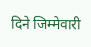दिने जिम्मेवारी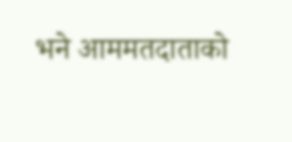भने आममतदाताको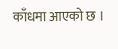काँधमा आएको छ ।